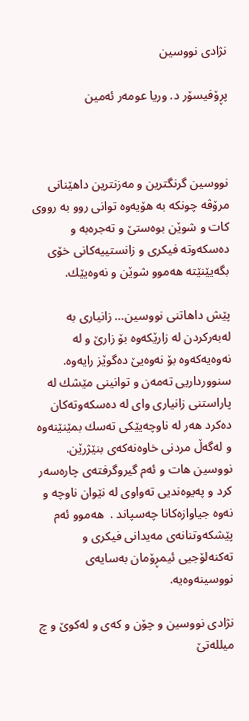نژادی نووسین

پڕۆفیسۆر د. وریا عومه‌ر ئه‌مین



نووسین گرنگترین و مه‌زنترین داهێنانی مرۆڤه‌ چونكه‌ به‌ هۆیه‌وه‌ توانی روو به‌ رووی كات و شوێن بوه‌ستێ‌ و ته‌جره‌به‌ و ده‌سكه‌وته‌ فیكری و زانستییه‌كانی خۆی بگه‌یێنێته‌ هه‌موو شوێن و نه‌وه‌یێك.

پێش داهاتنی نووسین… زانیاری به‌ له‌به‌ركردن له‌ زارێكه‌وه‌ بۆ زارێ‌ و له‌ نه‌وه‌یه‌كه‌وه‌ بۆ نه‌وه‌یێ‌ ده‌گوێز رایه‌وه‌. سنوورداریی ته‌مه‌ن و توانینی مێشك له‌ پاراستنی زانیاری وای له‌ ده‌سكه‌وته‌كان ده‌كرد هه‌ر له‌ ناوچه‌یێكی ته‌سك بمێنێنه‌وه‌ و له‌گه‌ڵ مردنی خاوه‌نه‌كه‌ی بنێژرێن. نووسین هات و ئه‌م گیروگرفته‌ی چاره‌سه‌ر كرد و په‌یوه‌ندیی ته‌واوی له‌ نێوان ناوچه‌ و نه‌وه‌ جیاوازه‌كانا چه‌سپاند .  هه‌موو ئه‌م پێشكه‌وتنانه‌ی مه‌یدانی فیكری و ته‌كنه‌لۆجیی ئیمڕۆمان به‌سایه‌ی نووسینه‌وه‌یه‌.

نژادی نووسین و چۆن و كه‌ی و له‌كوێ‌ و چ میلله‌تێ‌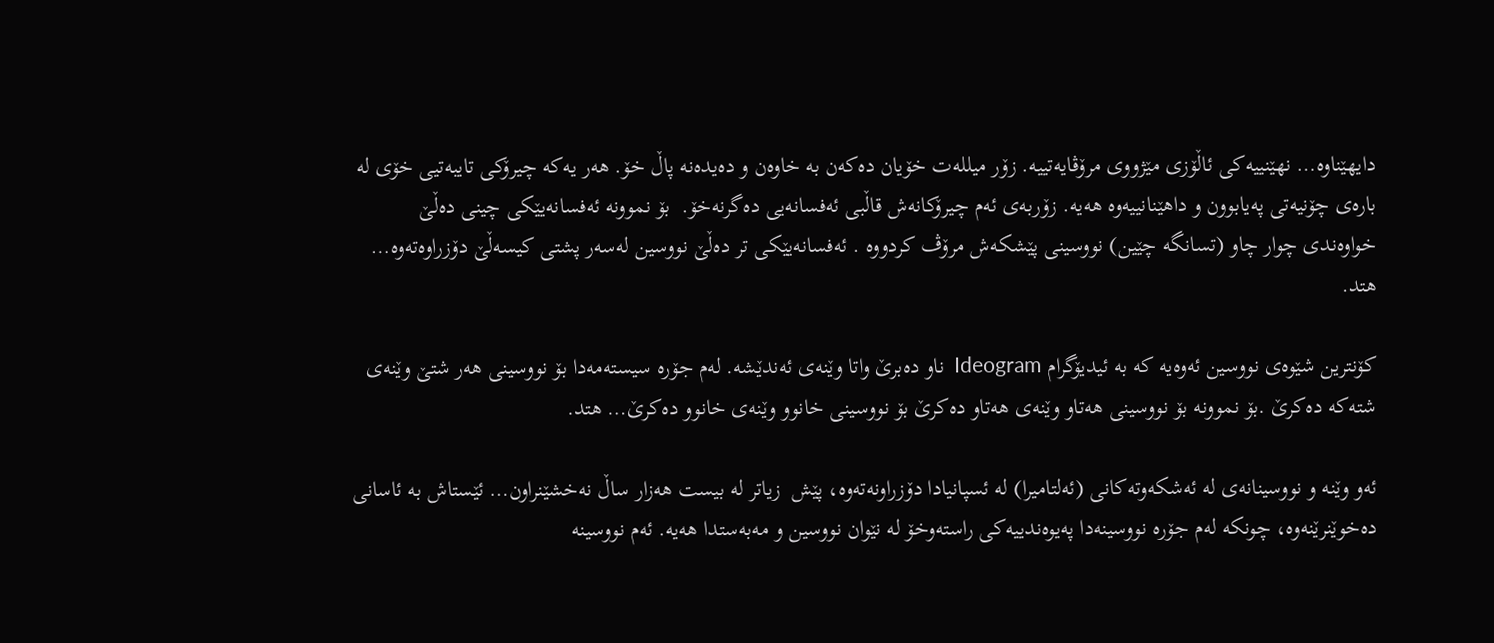دایهێناوه‌… نهێنییه‌كی ئاڵۆزی مێژووی مرۆڤایه‌تییه‌. زۆر میلله‌ت خۆیان ده‌كه‌ن به‌ خاوه‌ن و ده‌یده‌نه‌ پاڵ خۆ. هه‌ر یه‌كه‌ چیرۆكی تایبه‌تیی خۆی له‌ باره‌ی چۆنیه‌تی په‌یابوون و داهێنانییه‌وه‌ هه‌یه‌. زۆربه‌ی ئه‌م چیرۆكانه‌ش قاڵبی ئه‌فسانه‌یی ده‌گرنه‌خۆ.  بۆ نموونه‌ ئه‌فسانه‌یێكی چینی ده‌ڵێ‌ خواوه‌ندی چوار چاو (تسانگه‌ چێین) نووسینی پێشكه‌ش مرۆڤ كردووه‌ . ئه‌فسانه‌یێكی تر ده‌ڵێ‌ نووسین له‌سه‌ر پشتی كیسه‌ڵێ‌ دۆزراوه‌ته‌وه‌… هتد.

كۆنترین شێوه‌ی نووسین ئه‌وه‌یه‌ كه‌ به‌ ئیدیۆگرام Ideogram  ناو ده‌برێ‌ واتا وێنه‌ی ئه‌ندێشه‌. له‌م جۆره‌ سیسته‌مه‌دا بۆ نووسینی هه‌ر شتێ‌ وێنه‌ی شته‌كه‌ ده‌كرێ‌ .بۆ نموونه‌ بۆ نووسینی هه‌تاو وێنه‌ی هه‌تاو ده‌كرێ‌ بۆ نووسینی خانوو وێنه‌ی خانوو ده‌كرێ‌… هتد.

ئه‌و وێنه‌ و نووسینانه‌ی له‌ ئه‌شكه‌وته‌كانی (ئه‌لتامیرا) له‌ ئسپانیادا دۆزراونه‌ته‌وه‌، پێش  زیاتر له‌ بیست هه‌زار ساڵ نه‌خشێنراون… ئێستاش به‌ ئاسانی ده‌خوێنرێنه‌وه‌، چونكه‌ له‌م جۆره‌ نووسینه‌دا په‌یوه‌ندییه‌كی راسته‌وخۆ له‌ نێوان نووسین و مه‌به‌ستدا هه‌یه‌. ئه‌م نووسینه‌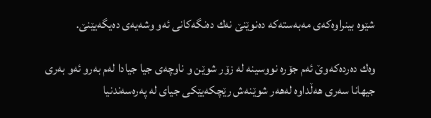شێوه‌ بینراوه‌كه‌ی مه‌به‌سته‌كه‌ ده‌نوێنێ‌ نه‌ك ده‌نگه‌كانی ئه‌و وشه‌یه‌ی ده‌یگه‌یێنێ‌.

وه‌ك ده‌رده‌كه‌وێ‌ ئه‌م جۆره‌ نووسینه‌ له‌ زۆر شوێن و ناوچه‌ی جیا جیادا له‌م به‌رو ئه‌و به‌ری جیهانا سه‌ری هه‌ڵداوه‌ له‌هه‌ر شوێنه‌ش رێچكه‌یێكی جیای له‌ په‌ره‌سه‌ندنیا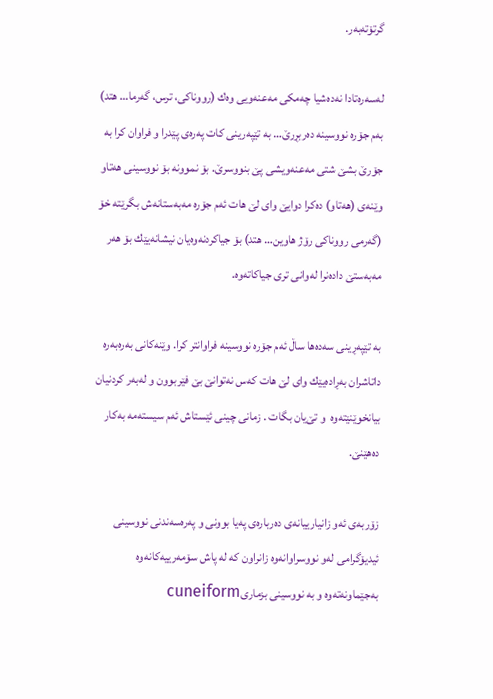گرتۆته‌به‌ر.

له‌سه‌ره‌تادا نه‌ده‌شیا چه‌مكی مه‌عنه‌ویی وه‌ك (رووناكی، ترس، گه‌رما… هتد) به‌م جۆره‌ نووسینه‌ ده‌ربڕرێ‌… به‌ تێپه‌رینی كات په‌ره‌ی پێدرا و فراوان كرا به‌ جۆرێ‌ بشێ‌ شتی مه‌عنه‌ویشی پێ‌ بنووسرێ‌. بۆ نموونه‌ بۆ نووسینی هه‌تاو وێنه‌ی (هه‌تاو) ده‌كرا دوایێ‌ وای لێ‌ هات ئه‌م جۆره‌ مه‌به‌ستانه‌ش بگرێته‌ خۆ (گه‌رمی رووناكی رۆژ هاوین… هتد) بۆ جیاكردنه‌وه‌یان نیشانه‌یێك بۆ هه‌ر مه‌به‌ستێ داده‌نرا له‌وانی تری جیاكاته‌وه‌.

به‌ تێپه‌ڕینی سه‌ده‌ها ساڵ ئه‌م جۆره‌ نووسینه‌ فراوانتر كرا. وێنه‌كانی به‌ره‌به‌ره‌ داتاشران به‌ڕاده‌یێك وای لێ‌ هات كه‌س نه‌توانێ‌ بێ‌ فێربوون و له‌به‌ر كردنیان بیانخوێنێته‌وه‌  و تێ‌یان بگات . زمانی چینی ئێستاش ئه‌م سیسته‌مه‌ به‌كار ده‌هێنێ‌.

زۆربه‌ی ئه‌و زانیارییانه‌ی ده‌رباره‌ی په‌یا بوونی و په‌ره‌سه‌ندنی نووسینی ئیدیۆگرامی له‌و نووسراوانه‌وه‌ زانراون كه‌ له‌ پاش سۆمه‌رییه‌كانه‌وه‌ به‌جێماونه‌ته‌وه‌ و به‌ نووسینی بزماریcuneiform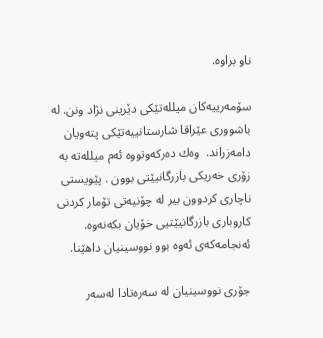ناو براوه‌.

سۆمه‌رییه‌كان میلله‌تێكی دێرینی نژاد ونن. له‌ باشووری عێراقا شارستانییه‌تێكی پته‌ویان دامه‌زراند.  وه‌ك ده‌ركه‌وتووه‌ ئه‌م میلله‌ته‌ به‌ زۆری خه‌ریكی بازرگانیێتی بوون . پێویستی ناچاری كردوون بیر له‌ چۆنیه‌تی تۆمار كردنی كاروباری بازرگانیێتیی خۆیان بكه‌نه‌وه‌. ئه‌نجامه‌كه‌ی ئه‌وه‌ بوو نووسینیان داهێنا.

جۆری نووسینیان له‌ سه‌ره‌تادا له‌سه‌ر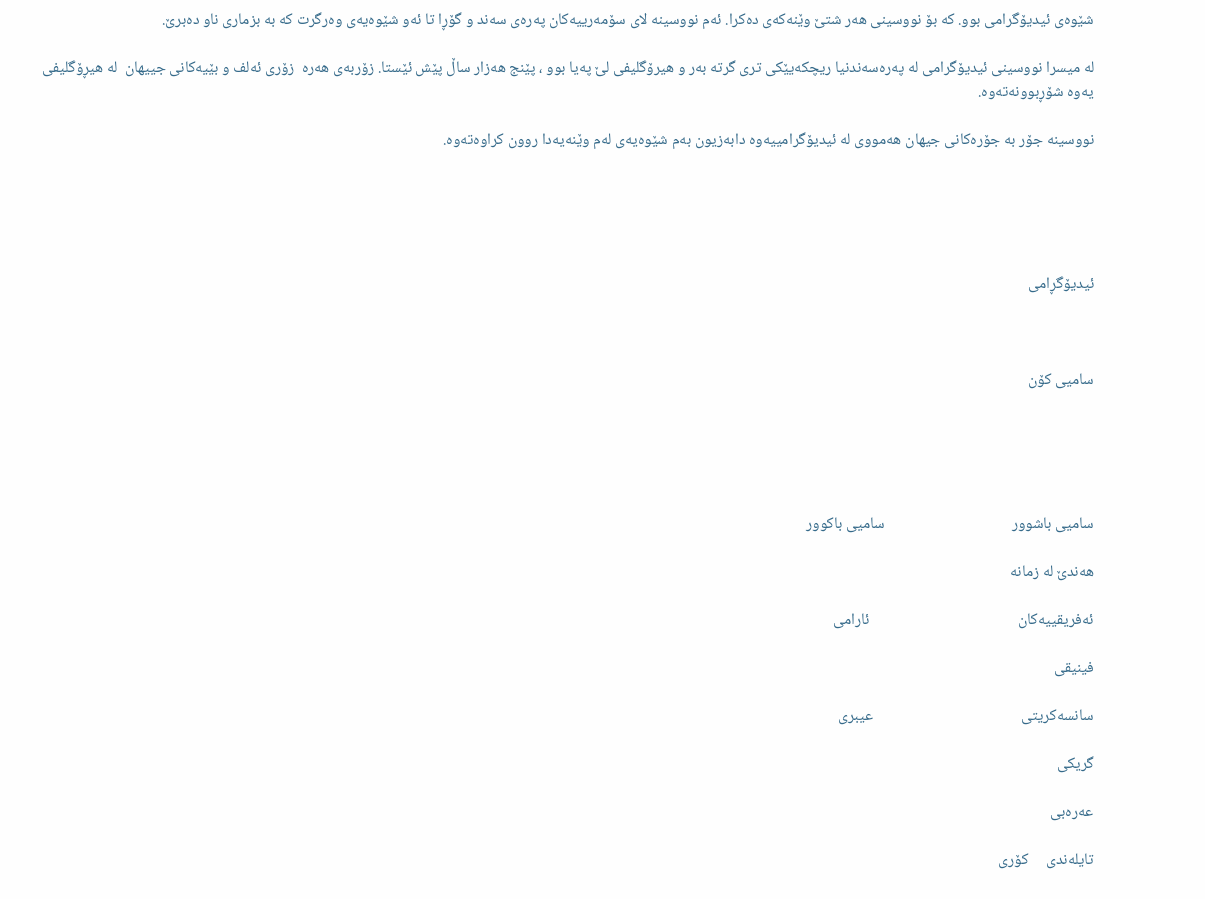شێوه‌ی ئیدیۆگرامی بوو. كه‌ بۆ نووسینی هه‌ر شتێ‌ وێنه‌كه‌ی ده‌كرا. ئه‌م نووسینه‌ لای سۆمه‌رییه‌كان په‌ره‌ی سه‌ند و گۆڕا تا ئه‌و شێوه‌یه‌ی وه‌رگرت كه‌ به‌ بزماری ناو ده‌برێ‌.

له‌ میسرا نووسینی ئیدیۆگرامی له‌ په‌ره‌سه‌ندنیا ریچكه‌یێكی تری گرته‌ به‌ر و هیرۆگلیفی لێ‌ په‌یا بوو ، پێنج هه‌زار ساڵ پێش ئێستا. زۆربه‌ی هه‌ره‌  زۆری ئه‌لف و بێیه‌كانی جییهان  له‌ هیڕۆگلیفی یه‌وه‌ شۆڕبوونه‌ته‌وه‌.

نووسینه‌ جۆر به‌ جۆره‌كانی جیهان هه‌مووی له‌ ئیدیۆگرامییه‌وه‌ دابه‌زیون به‌م شێوه‌یه‌ی له‌م وێنه‌یه‌دا روون كراوه‌ته‌وه‌.





ئیدیۆگڕامی



سامیی كۆن





سامیی باشوور                                    سامیی باكوور

هه‌ندێ‌ له‌ زمانه‌

ئه‌فریقییه‌كان                                          ئارامی

فینیقی

سانسه‌كریتی                                          عیبری

گریكی

عه‌ره‌بی

تایله‌ندی     كۆری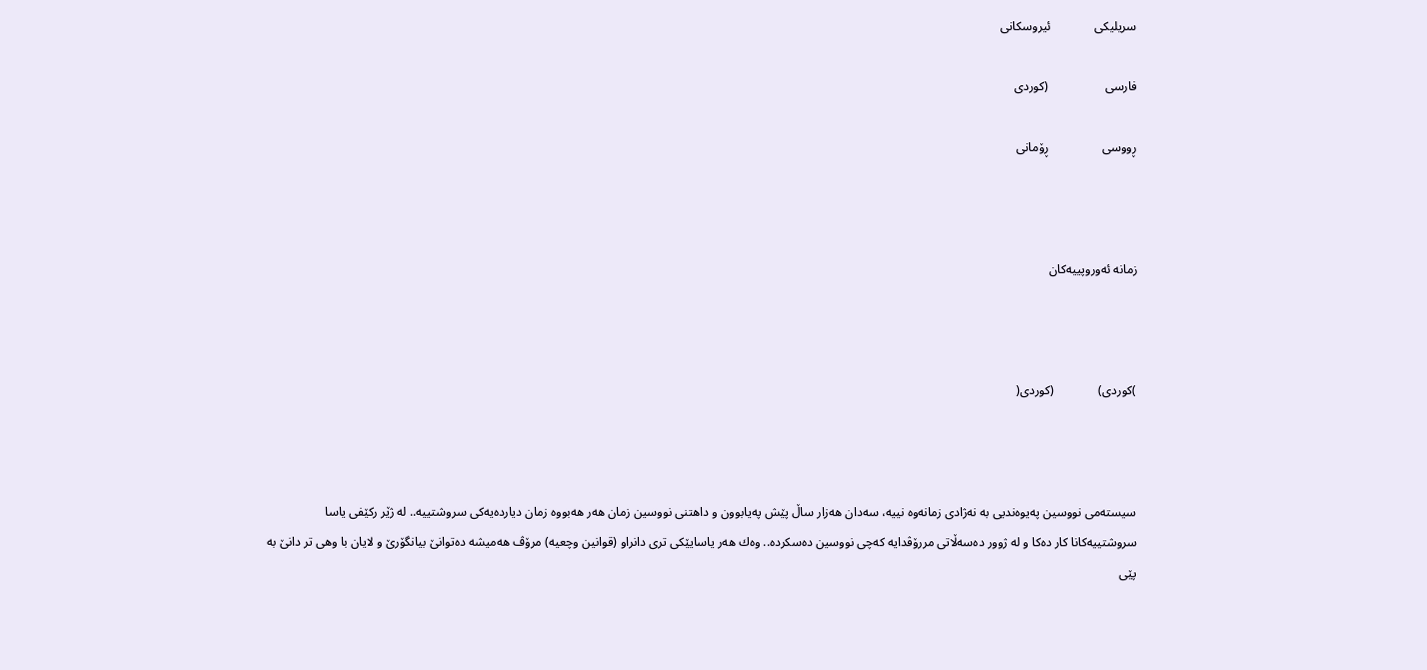سریلیكی              ئیروسكانی

فارسی                  (كوردی

ڕووسی                 ڕۆمانی



زمانه‌ ئه‌وروپییه‌كان



)كوردی)              (كوردی(



سیسته‌می نووسین په‌یوه‌ندیی به‌ نه‌ژادی زمانه‌وه‌ نییه‌، سه‌دان هه‌زار ساڵ پێش په‌یابوون و داهتنی نووسین زمان هه‌ر هه‌بووه‌ زمان دیارده‌یه‌كی سروشتییه‌.. له‌ ژێر ركێفی یاسا سروشتییه‌كانا كار ده‌كا و له‌ ژوور ده‌سه‌ڵاتی مررۆڤدایه‌ كه‌چی نووسین ده‌سكرده‌.. وه‌ك هه‌ر یاسایێكی تری دانراو (قوانین وچعیه‌) مرۆڤ هه‌میشه‌ ده‌توانێ‌ بیانگۆرێ‌ و لایان با وهی تر دانێ‌ به‌ پێی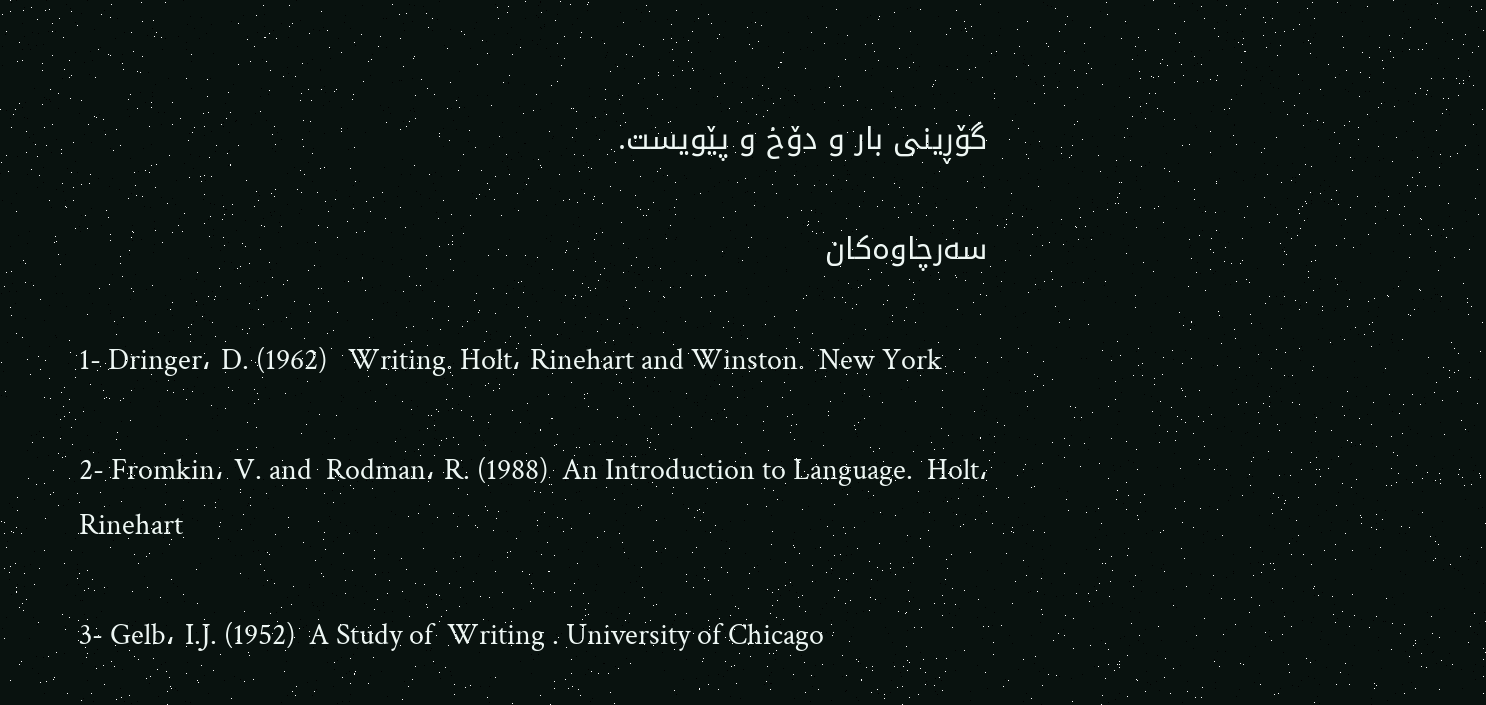گۆڕینی بار و دۆخ و پێویست.

سه‌رچاوه‌كان

1- Dringer، D. (1962)   Writing. Holt، Rinehart and Winston.  New York

2- Fromkin، V. and  Rodman، R. (1988)  An Introduction to Language.  Holt، Rinehart

3- Gelb، I.J. (1952)  A Study of  Writing . University of Chicago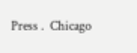Press .  Chicago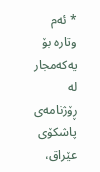* ئه‌م وتاره‌ بۆ یه‌كه‌مجار له‌ ڕۆژنامه‌ی پاشكۆی عێراق،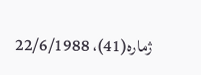ژماره‌(41)، 22/6/1988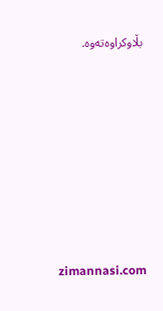بڵاوكراوه‌ته‌وه‌.









zimannasi.com